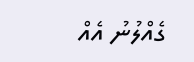ގެއްލުނު އެއް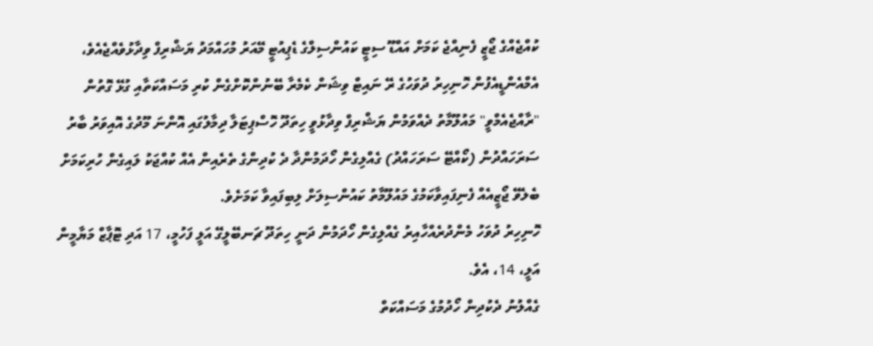ކުއްޖެއްގެ ޖޯޒީ ފެނިއްޖެ ކަމަށް އައްޑޫ ސިޓީ ކައުންސިލްގެ ޑެޕިއުޓީ މޭއަރު މުހައްމަދު ޔަޝްރިފް ވިދާޅުވެއްޖެއެވެ،
އެމްއެންޑީއެފުން ހޮނިހިރު ދުވަހުގެ ރޭ ނައިޓް ވިޝަން ކެމެރާ ބޭނުންކޮށްގެން ކުރި މަސައްކަތާއި ގުޅޭ ގޮތުން "ރާއްޖެއެމްވީ" މައުލޫމާތު ދެއްވަމުން ޔަޝްރިފް ވިދާޅުވީ ހިތަދޫ ހޮސްޕިޓަލާ ދިމާލުގައި އޮންނަ މޫދުގެ އޮއިވަރު ބާރު ސަރަހައްދުން (ކޯއްޓޭ ސަރަހައްދު) ގެއްލިގެން ހޯދަމުންދާ ދެ ކުދިންގެ ތެރެއިން އެއް ކުއްޖަކު ލައިގެން ހުރިކަމަށް ބެލެވޭ ޖޯޒީއެއް ފެނިފައިވާކަމުގެ މައުލޫމާތު ކައުންސިލަށް ލިބިފައިވާ ކަމަށެވެ.
ހޮނިހިރު ދުވަހު މެންދުރެއްހާއިރު ގެއްލިގެން ހޯދަމުން ދަނީ ހިތަދޫ ޗަނބޭލީގޭ އަލީ ފަހުމީ، 17 އަދި ޓޮޕާޒް މަޔާމީން އަލީ، 14، އެވެ.
ގެއްލުނު ދެކުދިން ހޯދުމުގެ މަސައްކަތް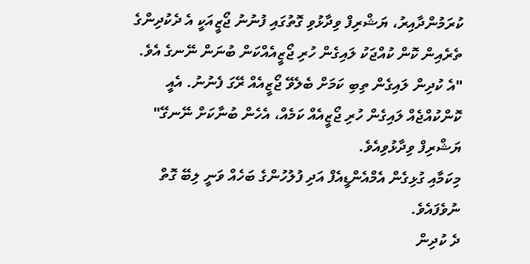ކުރަމުންދާއިރު، ޔަޝްރިފް ވިދާޅުވި ގޮތުގައި ފުނުނު ޖޯޒީއަކީ އެ ދެކުދިންގެ ތެރެއިން ކޮން ކުއްޖަކު ލައިގެން ހުރި ޖޯޒީއެއްކަން ބުނަން ނޭނގެ އެވެ.
"އެ ކުދިން ލައިގެން ތިބި ކަމަށް ބެލެވޭ ޖޯޒީއެއް ރޭގަ ފެނުނު. އެއީ ކޮންކުއްޖެއް ލައިގެން ހުރި ޖޯޒީއެއް ކަމެއް، އެހެން ބުނާކަށް ނޭނގޭ" ޔަޝްރިފް ވިދާޅުވިއެވެ.
މިކަމާއި ގުޅިގެން އެމްއެންޑީއެފް އަދި ފުލުހުންގެ ބަހެއް ވަނީ ލިބޭ ގޮތް ނުވެފައެވެ.
ދެ ކުދިން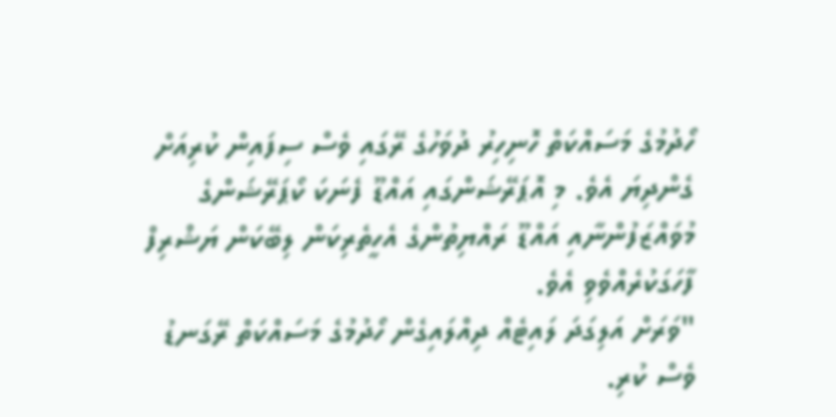ހޯދުމުގެ މަސައްކަތް ހޮނިހިރު ދުވަހުގެ ރޭގައި ވެސް ސިފައިން ކުރިއަށް ގެންދިޔަ އެވެ. މި އޮޕަރޭޝަންގައި އައްޑޫ ފެނަކަ ކޯޕަރޭޝަންގެ މުވައްޒަފުންނާއި އައްޑޫ ރައްޔިތުންގެ އެހީތެރިކަން ލިބޭކަން ޔަޝްރިފް ފާހަގަކުރެއްވެވި އެވެ.
"ވަރަށް އަލިގަދަ ލައިޓެއް ދިއްލައިގެން ހޯދުމުގެ މަސައްކަތް ރޭގަނޑު ވެސް ކުރި.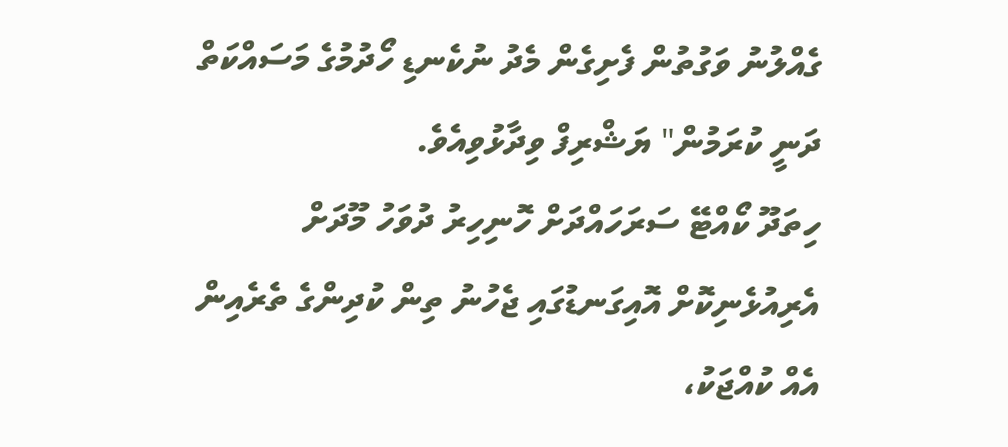ގެއްލުނު ވަގުތުން ފެށިގެން މެދު ނުކެނޑި ހޯދުމުގެ މަސައްކަތް ދަނީ ކުރަމުން" ޔަޝްރިފް ވިދާޅުވިއެވެ.
ހިތަދޫ ކޯއްޓޭ ސަރަހައްދަށް ހޮނިހިރު ދުވަހު މޫދަށް އެރިއުޅެނިކޮށް އޮއިގަނޑުގައި ޖެހުނު ތިން ކުދިންގެ ތެރެއިން އެއް ކުއްޖަކު،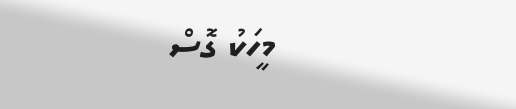މީހަކު ގޮސް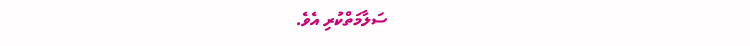ސަލާމަތްކުރި އެވެ.